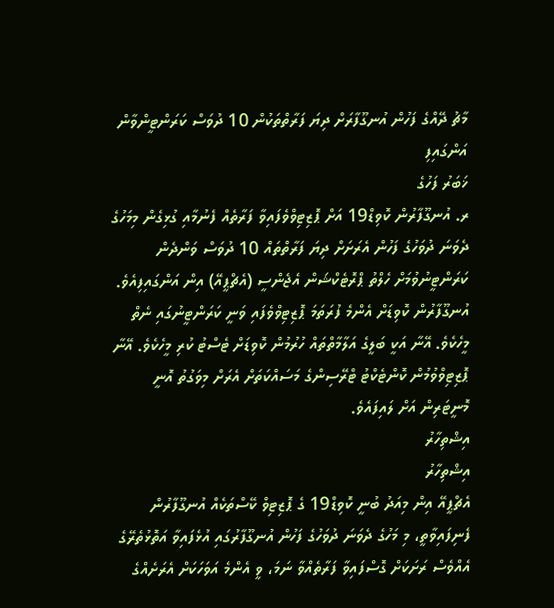މާޗު ދޭއްގެ ފަހުން އުނގޫފާރަށް ދިޔަ ފަރާތްތަކުން 10 ދުވަސް ކަރަންޓީންވާން އަންގައިފި
ޚަބަރު ފަހުގެ
ރ. އުނގޫފާރުން ކޮވިޑް19 އަށް ޕޮޒިޓިވްވެފައިވާ ފަރާތެއް ފެނުމާއި ގުޅިގެން މިމަހުގެ ދެވަނަ ދުވަހުގެ ފަހުން އެރަށަށް ދިޔަ ފަރާތްތައް 10 ދުވަސް ވަންދެން ކަރަންޓީނުވުމަށް ހެލްތު ޕްރޮޓެކްޝަން އެޖެންސީ (އެޗްޕީއޭ) އިން އަންގައިފިއެވެ.
އުނގޫފާރުން ކޮވިޑަށް އެންމެ ފުރަތަމަ ޕޮޒިޓިވްވެފައި ވަނީ ކަރަންޓީނުގައި ނެތް މީހެކެވެ. އޭނާ އަކީ ބަލީގެ އަލާމާތްތައް ހުރުމުން ކޮވިޑަށް ޓެސްޓު ކުރި މީހެކެވެ. އޭނާ ޕޮޒިޓިވްވުމުން ކޮންޓެކްޓު ޓްރޭސިންގެ މަސައްކަތަށް އެރަށް މިވަގުތު އޮނީ މޮނީޓަރިން އަށް ލައިފައެވެ.
އިޝްތިހާރު
އިޝްތިހާރު
އެޗްޕީއޭ އިން މިއަދު ބުނީ ކޮވިޑް19 ގެ ޕޮޒިޓިވް ކޭސްތަކެއް އުނގޫފާރުން ފެނިފައިވާތީ، މި މަހުގެ ދެވަނަ ދުވަހުގެ ފަހުން އުނގޫފާރުގައި އުޅެފައިވާ އަތޮޅުތެރޭގެ އެއްވެސް ރަށަކަށް ގޮސްފައިވާ ފަރާތެއްވާ ނަމަ، ވީ އެންމެ އަވަހަކަށް އެރަށެއްގެ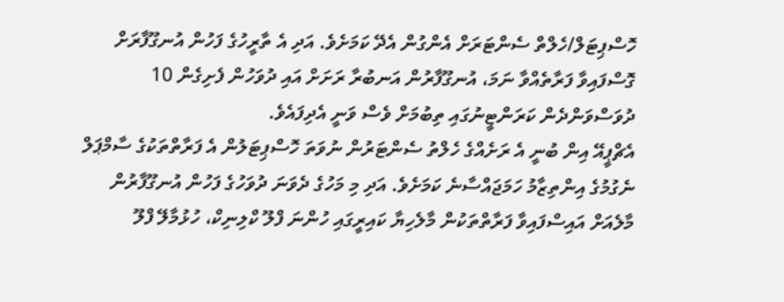ހޮސްޕިޓަލް/ހެލްތް ސެންޓަރަށް އެންގުން އެދޭ ކަމަށެވެ. އަދި އެ ތާރީހުގެ ފަހުން އުނގޫފާރަށް ގޮސްފައިވާ ފަރާތެއްވާ ނަމަ، އުނގޫފާރުން އަނބުރާ ރަށަށް އައި ދުވަހުން ފެށިގެން 10 ދުވަސްވަންދެން ކަރަންޓީނުގައި ތިބުމަށް ވެސް ވަނީ އެދިފައެވެ.
އެޗްޕީއޭ އިން ބުނީ އެ ރަށެއްގެ ހެލްތު ސެންޓަރުން ނުވަތަ ހޮސްޕިޓަލުން އެ ފަރާތްތަކުގެ ސާމްޕަލް ނެގުމުގެ އިންތިޒާމު ހަމަޖައްސާނެ ކަމަށެވެ. އަދި މި މަހުގެ ދެވަނަ ދުވަހުގެ ފަހުން އުނގޫފާރުން މާލެއަށް އައިސްފައިވާ ފަރާތްތަކުން މާލެހިޔާ ކައިރީގައި ހުންނަ ފްލޫ ކްލިނިކް، ހުޅުމާލޭ ފްލޫ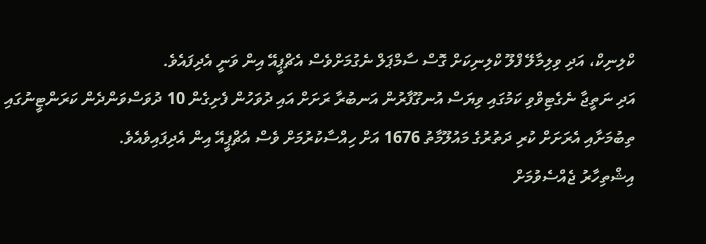ކްލިނިކް، އަދި ވިލިމާލޭ ފްލޫ ކްލިނިކަށް ގޮސް ސާމްޕަލް ނެގުމަށްވެސް އެޗްޕީއޭ އިން ވަނީ އެދިފައެވެ.
އަދި ނަތީޖާ ނެގެޓިވްވި ކަމުގައި ވިޔަސް އުނގޫފާރުން އަނބުރާ ރަށަށް އައި ދުވަހުން ފެށިގެން 10 ދުވަސްވަންދެން ކަރަންޓީނުގައި ތިބުމަށާއި އެރަށަށް ކުރި ދަތުރުގެ މައުލޫމާތު 1676 އަށް ހިއްސާކުރުމަށް ވެސް އެޗްޕީއޭ އިން އެދިފައިވެއެވެ.
އިޝްތިހާރު ޖެއްސެވުމަށް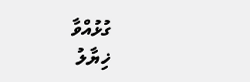ގުޅުއްވާ
ޚިޔާލު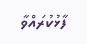ފާޅުކުރައްވާ